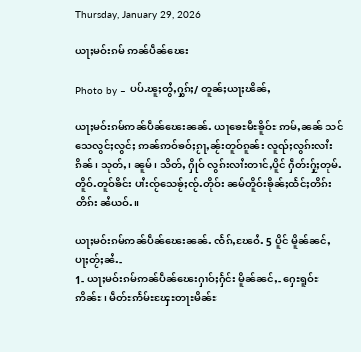Thursday, January 29, 2026

ယႃႈမဝ်းၵမ် ဢၼ်ပဵၼ်ၽေး

Photo by – ပပ်ႉၽူႈတွႆႇႁွၵ်ႈ/ တူၼ်ႈယႃႈၽိၼ်ႇ

ယႃႈမဝ်းၵမ်ဢၼ်ပဵၼ်ၽေးၼၼ်ႉ ယႃၶေႊမီႊၶိူဝ်ႊ ဢမ်ႇၼၼ် သင်သေလွင်ႈလွင်ႈ ဢၼ်ဢဝ်ၶဝ်ႈၵႂႃႇၼႂ်းတူဝ်ၵူၼ်း လူၺ်ႈလွၵ်းလၢႆး ၵိၼ်၊ သုတ်ႇ၊ ၼူမ်၊ သိတ်ႇ ႁိုဝ် လွၵ်းလၢႆးတၢင်ႇပိူင် ႁဵတ်းႁႂ်ႈတုမ်ႉတိူဝ်ႉတူဝ်ၶိင်း ပၢႆးၸႂ်သေၶႂ်ႈၸႂ်ႉတိုဝ်း ၼမ်တိူဝ်းၶိုၼ်ႈထႅင်ႈတိၵ်းတိၵ်း ၼႆယဝ်ႉ။

ယႃႈမဝ်းၵမ်ဢၼ်ပဵၼ်ၽေးၼၼ်ႉ ၸႅၵ်ႇၽႄဝႆႉ 5 ပိူင် မိူၼ်ၼင်ႇပႃႈတႂ်ႈၼႆႉ-
1- ယႃႈမဝ်းၵမ်ဢၼ်ပဵၼ်ၽေးႁၢဝ်ႈႁႅင်း မိူၼ်ၼင်ႇ- ႁေႊရူဝ်ႊဢိၼ်ႊ၊ မဵတ်ႊဢႅမ်ႊၾႄႊတႃႊမိၼ်ႊ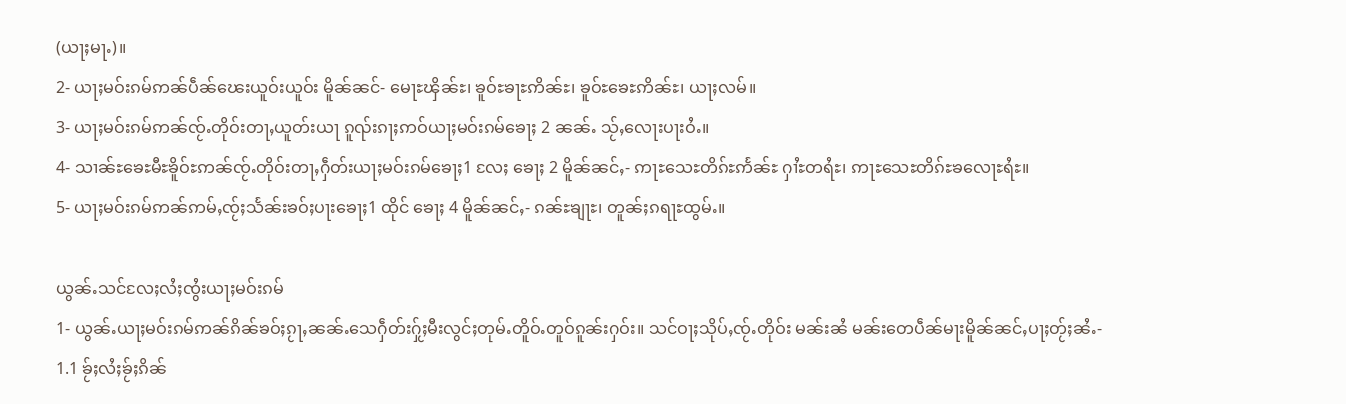(ယႃႈမႃႉ)။
2- ယႃႈမဝ်းၵမ်ဢၼ်ပဵၼ်ၽေးယူဝ်းယူဝ်း မိူၼ်ၼင်- မေႃႊၾိၼ်ႊ၊ ၶူဝ်ႊၶႃႊဢိၼ်ႊ၊ ၶူဝ်ႊၶေႊဢိၼ်ႊ၊ ယႃႈလမ်။
3- ယႃႈမဝ်းၵမ်ဢၼ်ၸႂ်ႉတိုဝ်းတႃႇယူတ်းယႃ ၵူၺ်းၵႃႈဢဝ်ယႃႈမဝ်းၵမ်ၶေႃႈ 2 ၼၼ်ႉ သႂ်ႇလေႃးပႃးဝႆႉ။
4- သၢၼ်ႊၶေႊမီႊၶိူဝ်ႊဢၼ်ၸႂ်ႉတိုဝ်းတႃႇႁဵတ်းယႃႈမဝ်းၵမ်ၶေႃႈ1 လႄႈ ၶေႃႈ 2 မိူၼ်ၼင်ႇ- ဢႃႊသေႊတိၵ်ႊဢႅၼ်ႊ ႁၢႆႊတရႆႊ၊ ဢႃႊသေႊတိၵ်ႊၶလေႃႊရႆႊ။
5- ယႃႈမဝ်းၵမ်ဢၼ်ဢမ်ႇၸႂ်ႈသႅၼ်းၶဝ်ႈပႃးၶေႃႈ1 ထိုင် ၶေႃႈ 4 မိူၼ်ၼင်ႇ- ၵၼ်ႊၶျႃႊ၊ တူၼ်ႈၵရႃႊထွမ်ႉ။

ယွၼ်ႉသင်လႄႈလႆႈၸွႆးယႃႈမဝ်းၵမ်
1- ယွၼ်ႉယႃႈမဝ်းၵမ်ဢၼ်ၵိၼ်ၶဝ်ႈၵႂႃႇၼၼ်ႉသေႁဵတ်းႁႂ်ႈမီးလွင်ႈတုမ်ႉတိူဝ်ႉတူဝ်ၵူၼ်းႁဝ်း။ သင်ဝႃႈသိုပ်ႇၸႂ်ႉတိုဝ်း မၼ်းၼႆ မၼ်းတေပဵၼ်မႃးမိူၼ်ၼင်ႇပႃႈတႂ်ႈၼႆႉ-
1.1 ၶႂ်ႈလႆႈၶႂ်ႈၵိၼ်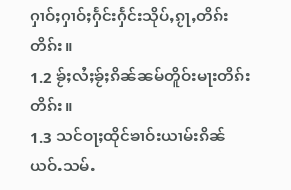ႁၢဝ်ႈႁၢဝ်ႈႁႅင်းႁႅင်းသိုပ်ႇၵႂႃႇတိၵ်းတိၵ်း။
1.2 ၶႂ်ႈလႆႈၶႂ်ႈၵိၼ်ၼမ်တိူဝ်းမႃးတိၵ်းတိၵ်း။
1.3 သင်ဝႃႈထိုင်ၶၢဝ်းယၢမ်းၵိၼ်ယဝ်ႉသမ်ႉ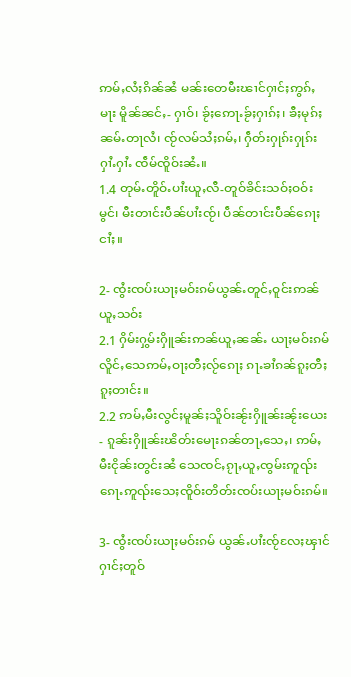ဢမ်ႇလႆႈၵိၼ်ၼႆ မၼ်းတေမီးၽၢင်ႁၢင်ႈဢွၵ်ႇမႃး မိူၼ်ၼင်ႇ- ႁၢဝ်၊ ၶႂ်ႈဢေႃႉၶႂ်ႈႁၢၵ်ႈ၊ ၶီႈမုၵ်ႈၼမ်ႉတႃလႆ၊ ၸႂ်လမ်သႆႈၵမ်ႇ၊ ႁဵတ်းႁုၵ်းႁုၵ်းႁၢႆႉႁၢႆႉ ၸဵမ်ၸိူဝ်းၼႆႉ။
1.4 တုမ်ႉတိူဝ်ႉပၢႆးယူႇလီ-တူဝ်ၶိင်းသဝ်ႈဝဝ်းမွင်၊ မီးတၢင်းပဵၼ်ပၢႆးၸႂ်၊ ပဵၼ်တၢင်းပဵၼ်ၵေႃႈငၢႆႈ။

2- ၸွႆးၸပ်းယႃႈမဝ်းၵမ်ယွၼ်ႉတူင်ႇဝူင်းဢၼ်ယူႇသဝ်း
2.1 ႁိမ်းႁွမ်းႁိူၼ်းဢၼ်ယူႇၼၼ်ႉ ယႃႈမဝ်းၵမ်လိူင်ႇသေဢမ်ႇဝႃႈတီႈလႂ်ၵေႃႈ ၵႃႉၶၢႆၵၼ်ၵူႈတီႈၵူႈတၢင်း။
2.2 ဢမ်ႇမီးလွင်ႈမူၼ်ႈသိူဝ်းၼႂ်းႁိူၼ်းၼႂ်းယေး- ၵူၼ်းႁိူၼ်းၽိတ်းမေႃးၵၼ်တႃႇသေႇ၊ ဢမ်ႇမီးငိုၼ်းတွင်းၼႆ သေၸင်ႇၵႂႃႇယူႇၸွမ်းဢူၺ်းၵေႃႉဢူၺ်းသေႈၸိူဝ်းတိတ်းၸပ်းယႃႈမဝ်းၵမ်။

3- ၸွႆးၸပ်းယႃႈမဝ်းၵမ် ယွၼ်ႉပၢႆးၸႂ်လႄႈၾၢင်ႁၢင်ႈတူဝ်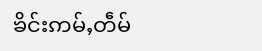ၶိင်းဢမ်ႇတဵမ်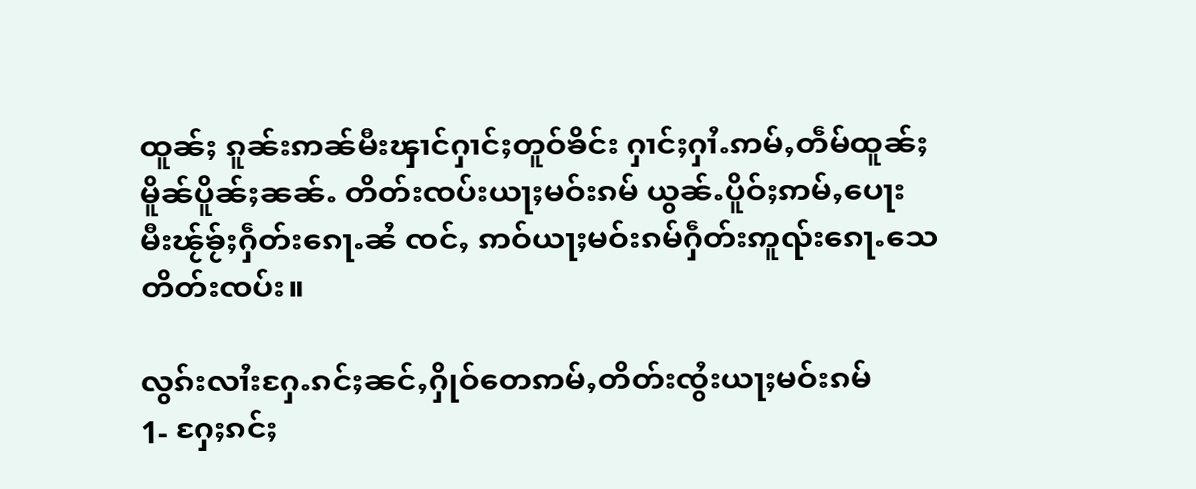ထူၼ်ႈ ၵူၼ်းဢၼ်မီးၾၢင်ႁၢင်ႈတူဝ်ၶိင်း ႁၢင်ႈႁၢႆႉဢမ်ႇတဵမ်ထူၼ်ႈမိူၼ်ပိူၼ်ႈၼၼ်ႉ တိတ်းၸပ်းယႃႈမဝ်းၵမ် ယွၼ်ႉပိူဝ်ႈဢမ်ႇပေႃးမီးၽႂ်ၶႂ်ႈႁဵတ်းၵေႃႉၼႆ ၸင်ႇ ဢဝ်ယႃႈမဝ်းၵမ်ႁဵတ်းဢူၺ်းၵေႃႉသေတိတ်းၸပ်း။

လွၵ်းလၢႆးႁႄႉၵင်ႈၼင်ႇႁိုဝ်တေဢမ်ႇတိတ်းၸွႆးယႃႈမဝ်းၵမ်
1- ႁႄႈၵင်ႈ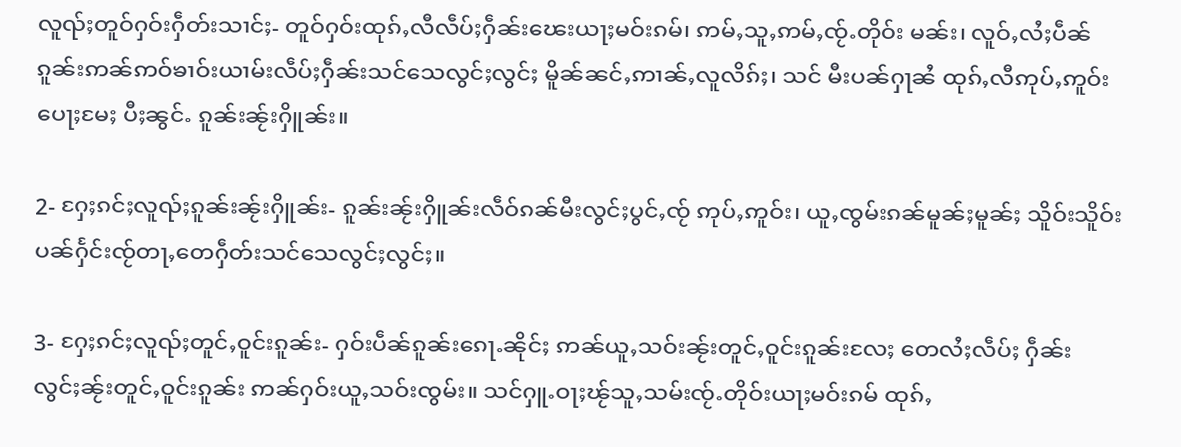လူၺ်ႈတူဝ်ႁဝ်းႁဵတ်းသၢင်ႈ- တူဝ်ႁဝ်းထုၵ်ႇလီလဵပ်ႈႁဵၼ်းၽေးယႃႈမဝ်းၵမ်၊ ဢမ်ႇသူႇဢမ်ႇၸႂ်ႉတိုဝ်း မၼ်း၊ လူဝ်ႇလႆႈပဵၼ်ၵူၼ်းဢၼ်ဢဝ်ၶၢဝ်းယၢမ်းလဵပ်ႈႁဵၼ်းသင်သေလွင်ႈလွင်ႈ မိူၼ်ၼင်ႇဢၢၼ်ႇလူလိၵ်ႈ၊ သင် မီးပၼ်ႁႃၼႆ ထုၵ်ႇလီဢုပ်ႇဢူဝ်း ပေႃႈမႄႈ ပီႈၼွင်ႉ ၵူၼ်းၼႂ်းႁိူၼ်း။

2- ႁႄႈၵင်ႈလူၺ်ႈၵူၼ်းၼႂ်းႁိူၼ်း- ၵူၼ်းၼႂ်းႁိူၼ်းလဵဝ်ၵၼ်မီးလွင်ႈပွင်ႇၸႂ် ဢုပ်ႇဢူဝ်း၊ ယူႇၸွမ်းၵၼ်မူၼ်ႈမူၼ်ႈ သိူဝ်းသိူဝ်း ပၼ်ႁႅင်းၸႂ်တႃႇတေႁဵတ်းသင်သေလွင်ႈလွင်ႈ။

3- ႁႄႈၵင်ႈလူၺ်ႈတူင်ႇဝူင်းၵူၼ်း- ႁဝ်းပဵၼ်ၵူၼ်းၵေႃႉၼိုင်ႈ ဢၼ်ယူႇသဝ်းၼႂ်းတူင်ႇဝူင်းၵူၼ်းလႄႈ တေလႆႈလဵပ်ႈ ႁဵၼ်းလွင်ႈၼႂ်းတူင်ႇဝူင်းၵူၼ်း ဢၼ်ႁဝ်းယူႇသဝ်းၸွမ်း။ သင်ႁူႉဝႃႈၽႂ်သူႇသမ်းၸႂ်ႉတိုဝ်းယႃႈမဝ်းၵမ် ထုၵ်ႇ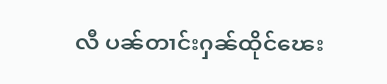လီ ပၼ်တၢင်းႁၼ်ထိုင်ၽေး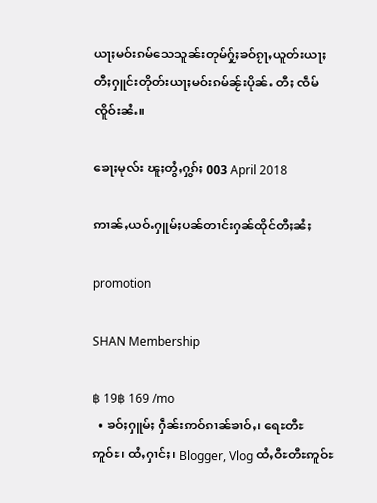ယႃႈမဝ်းၵမ်သေသူၼ်းတုမ်ႁႂ်ႈၶဝ်ၵႂႃႇယူတ်းယႃႈ တီႈႁူင်းတိုတ်းယႃႈမဝ်းၵမ်ၼႂ်းပိုၼ်ႉ တီႈ ၸဵမ်ၸိူဝ်းၼႆႉ။

ၶေႃႈမုလ်း ၽူႈတွႆႇႁွၵ်ႈ 003 April 2018

ဢၢၼ်ႇယဝ်ႉႁူမ်ႈပၼ်တၢင်းႁၼ်ထိုင်တီႈၼႆႈ

promotion

SHAN Membership

฿ 19฿ 169 /mo
  • ၶဝ်ႈႁူမ်ႈ ႁဵၼ်းဢဝ်ၵၢၼ်ၶၢဝ်ႇ၊ ရေႊတီႊဢူဝ်ႊ၊ ထႆႇႁၢင်ႈ၊ Blogger, Vlog ထႆႇဝီႊတီႊဢူဝ်ႊ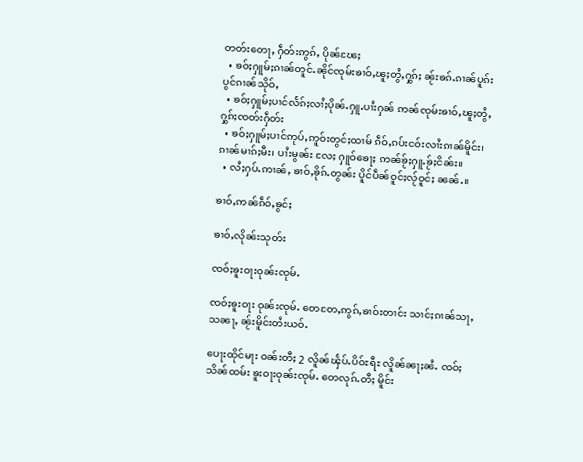တတ်းတေႃႇ ႁဵတ်းဢွၵ်ႇ ပိုၼ်ၽႄႈ
  • ၶဝ်ႈႁူမ်ႈၵၢၼ်တူင်ႉၼိုင်ၸုမ်းၶၢဝ်ႇၽူႈတွႆႇႁွၵ်ႈ ၼႂ်းၶၵ်ႉၵၢၼ်ပူၵ်းပွင်ၵၢၼ်သိုဝ်ႇ
  • ၶဝ်ႈႁူမ်ႈပၢင်လႅၵ်ႈလၢႆႈပိုၼ်ႉႁူႉပၢႆးႁၼ် ဢၼ်ၸုမ်းၶၢဝ်ႇၽူႈတွႆႇႁွၵ်ႈၸတ်းႁဵတ်း
  • ၶဝ်ႈႁူမ်ႈပၢင်ဢုပ်ႇဢူဝ်းတွင်ႈထၢမ် ၵဵဝ်ႇၵပ်းငဝ်းလၢႆးၵၢၼ်မိူင်း၊ ၵၢၼ်မၢၵ်ႈမီး၊ ပၢႆးမွၼ်း လႄႈ ႁူဝ်ၶေႃႈ ဢၼ်ၶႂ်ႈႁူႉၶႂ်ႈငိၼ်း။
  • လႆႈႁပ်ႉဢၢၼ်ႇ ၶၢဝ်ႇၶိုၵ်ႉတွၼ်း ပိူင်ပဵၼ်ဝူင်ႈလႂ်ဝူင်ႈ ၼၼ်ႉ။

ၶၢဝ်ႇဢၼ်ၵဵဝ်ႇၶွင်ႈ

ၶၢဝ်ႇလိုၼ်းသုတ်း

ၸဝ်ႈၶူးဝႃးဝုၼ်းၸုမ်ႉ

ၸဝ်ႈၶူးဝႃး ဝုၼ်းၸုမ်ႉ တေတႄႇဢွၵ်ႇၶၢဝ်းတၢင်း သၢင်ႈၵၢၼ်သႃႇသၼႃႇ ၼႂ်းမိူင်းတႆးယဝ်ႉ

ပေႃးထိုင်မႃး ဝၼ်းတီႈ 2 လိူၼ်ၾႅပ်ႉပိဝ်ႊရီႊ လိူၼ်ၼႃႈၼႆႉ ၸဝ်ႈသိၼ်ထမ်း ၶူးဝႃးဝုၼ်းၸုမ်ႉ တေလုၵ်ႉတီႈ မိူင်း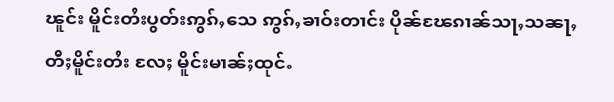ၽူင်း မိူင်းတႆးပွတ်းဢွၵ်ႇသေ ဢွၵ်ႇၶၢဝ်းတၢင်း ပိုၼ်ၽႄၵၢၼ်သႃႇသၼႃႇ တီႈမိူင်းတႆး လႄႈ မိူင်းမၢၼ်ႈထုင်ႉ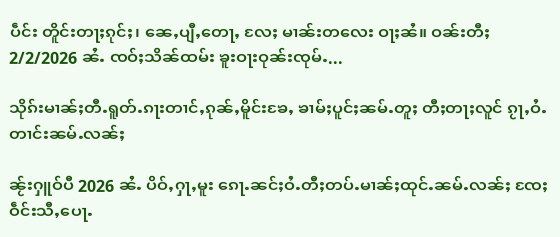ပဵင်း တိူင်းတႃႈၵုင်ႈ၊ ၼေႇပျီႇတေႃႇ လႄႈ မၢၼ်းတလေး ဝႃႈၼႆ။ ဝၼ်းတီႈ 2/2/2026 ၼႆႉ ၸဝ်ႈသိၼ်ထမ်း ၶူးဝႃးဝုၼ်းၸုမ်ႉ...

သိုၵ်းမၢၼ်ႈတီႉရူတ်ႉၵႃးတၢင်ႇၵုၼ်ႇမိူင်းၶႄႇ ၶၢမ်ႈပူင်ႈၼမ်ႉတူႈ တီႈတႃႈလူင် ၵႂႃႇဝႆႉတၢင်းၼမ်ႉလၼ်ႈ

ၼႂ်းႁူဝ်ပီ 2026 ၼႆႉ ပိဝ်ႇႁႃႇမူး ၵေႃႉၼင်ႈဝႆႉတီႈတပ်ႉမၢၼ်ႈထုင်ႉၼမ်ႉလၼ်ႈ ၸႄႈဝဵင်းသီႇပေႃႉ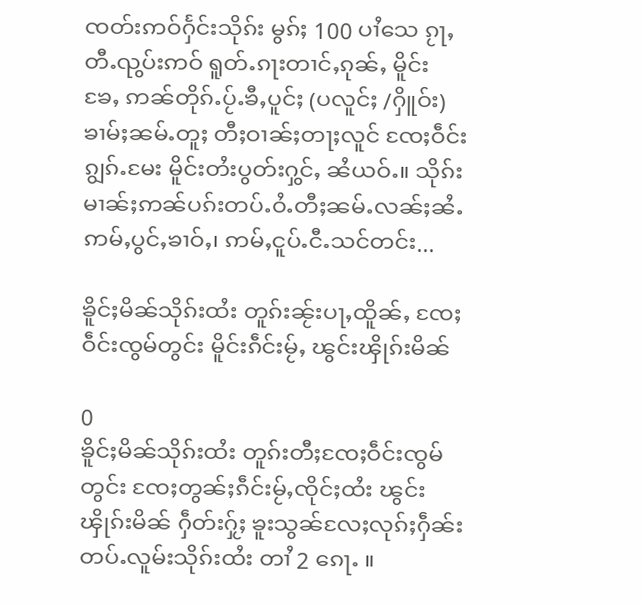ၸတ်းဢဝ်ႁႅင်းသိုၵ်း မွၵ်ႈ 100 ပၢႆသေ ၵႂႃႇတီႉၺွပ်းဢဝ် ရူတ်ႉၵႃးတၢင်ႇၵုၼ်ႇ မိူင်း ၶႄႇ ဢၼ်တိုၵ်ႉပႂ်ႉၶီႇပူင်ႈ (ပလူင်ႈ /ႁိူဝ်း) ၶၢမ်ႈၼမ်ႉတူႈ တီႈဝၢၼ်ႈတႃႈလူင် ၸႄႈဝဵင်းၵျွၵ်ႉမႄး မိူင်းတႆးပွတ်းႁွင်ႇ ၼႆယဝ်ႉ။ သိုၵ်းမၢၼ်ႈဢၼ်ပၵ်းတပ်ႉဝႆႉတီႈၼမ်ႉလၼ်ႈၼႆႉ ဢမ်ႇပွင်ႇၶၢဝ်ႇ၊ ဢမ်ႇငူပ်ႉငီႉသင်တင်း...

ၶိူင်ႈမိၼ်သိုၵ်းထႆး တူၵ်းၼႂ်းပႃႇထိူၼ်ႇ ၸႄႈဝဵင်းၸွမ်တွင်း မိူင်းၵဵင်းမႂ်ႇ ၽွင်းၾိုၵ်းမိၼ်

0
ၶိူင်ႈမိၼ်သိုၵ်းထႆး တူၵ်းတီႈၸႄႈဝဵင်းၸွမ်တွင်း ၸႄႈတွၼ်ႈၵဵင်းမႂ်ႇၸိုင်ႈထႆး ၽွင်းၾိုၵ်းမိၼ် ႁဵတ်းႁႂ်ႈ ၶူးသွၼ်လႄႈလုၵ်ႈႁဵၼ်းတပ်ႉလူမ်းသိုၵ်းထႆး တၢႆ 2 ၵေႃႉ ။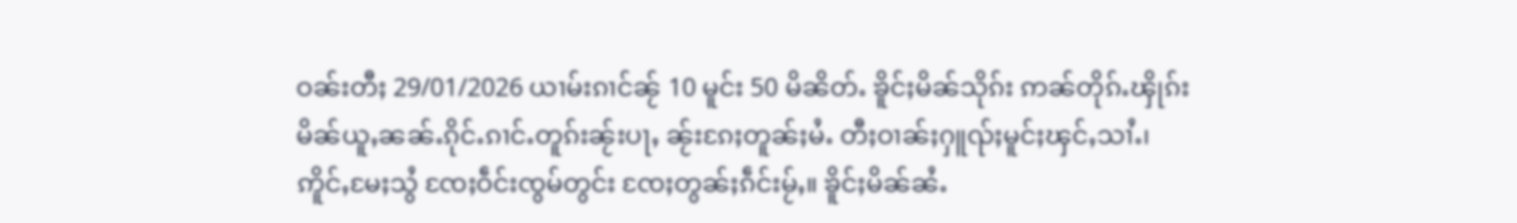ဝၼ်းတီႈ 29/01/2026 ယၢမ်းၵၢင်ၼႂ် 10 မူင်း 50 မိၼိတ်ႉ ၶိူင်ႈမိၼ်သိုၵ်း ဢၼ်တိုၵ်ႉၾိုၵ်းမိၼ်ယူႇၼၼ်ႉၵိုင်ႉၵၢင်ႉတူၵ်းၼႂ်းပႃႇ ၼႂ်းၵႄႈတူၼ်ႈမႆႉ တီႈဝၢၼ်ႈႁူၺ်ႈမူင်ႈၾင်ႇသၢႆႉ၊ ဢိူင်ႇမႄႈသွႆ ၸႄႈဝဵင်းၸွမ်တွင်း ၸႄႈတွၼ်ႈၵဵင်းမႂ်ႇ။ ၶိူင်ႈမိၼ်ၼႆႉ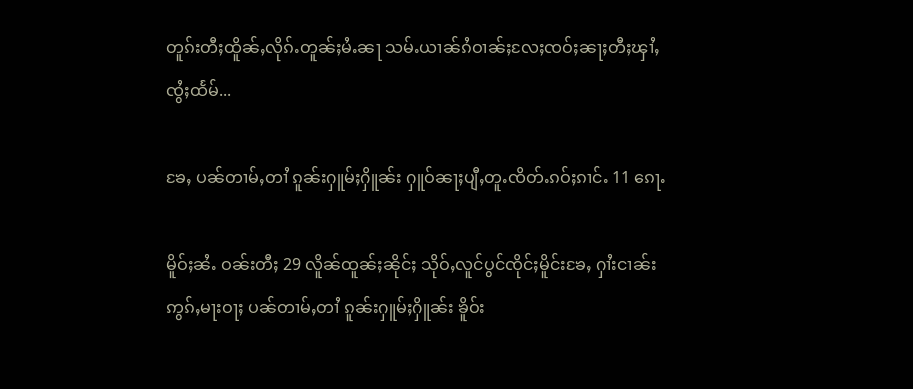တူၵ်းတီႈထိူၼ်ႇလိုၵ်ႉတူၼ်ႈမႆႉၼႃ သမ်ႉယၢၼ်ၵႆဝၢၼ်ႈလႄႈၸဝ်ႈၼႃႈတီႈၾၢႆႇၸွႆႈထႅမ်...

ၶႄႇ ပၼ်တၢမ်ႇတၢႆ ၵူၼ်းႁူမ်ႈႁိူၼ်း ႁူဝ်ၼႃႈပျီႇတူႉၸိတ်ႉၵဝ်ႈၵၢင်ႉ 11 ၵေႃႉ

မိူဝ်ႈၼႆႉ ဝၼ်းတီႈ 29 လိူၼ်ထူၼ်ႈၼိုင်ႈ သိုဝ်ႇလူင်ပွင်ၸိုင်ႈမိူင်းၶႄႇ ႁၢႆးငၢၼ်းဢွၵ်ႇမႃးဝႃႈ ပၼ်တၢမ်ႇတၢႆ ၵူၼ်းႁူမ်ႈႁိူၼ်း ၶိူဝ်း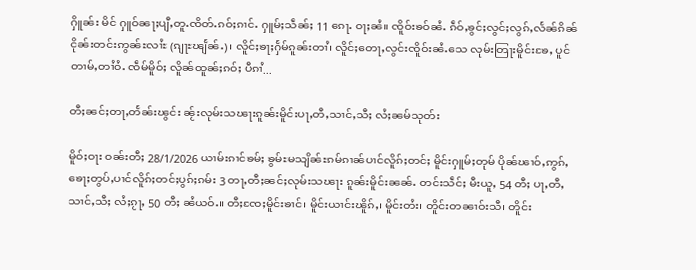ႁိူၼ်း မိင် ႁူဝ်ၼႃႈပျီႇတူႉၸိတ်ႉၵဝ်ႈၵၢင်ႉ ႁူမ်ႈသဵၼ်ႈ 11 ၵေႃႉ ဝႃႈၼႆ။ ၸိူဝ်းၶဝ်ၼႆႉ ၵဵဝ်ႇၶွင်ႈလွင်ႈလွၵ်ႇလႅၼ်ၵိၼ်ငိုၼ်းတင်းဢွၼ်ႊလၢႆႊ (ၵျႃႊၽျႅၼ်ႉ)၊ လိူင်ႈၶႃႈႁႅမ်ၵူၼ်းတၢႆ၊ လိူင်ႈတေႃႇလွင်းၸိူဝ်းၼႆႉသေ လုမ်းတြႃးမိူင်းၶႄႇ ပူင်တၢမ်ႇတၢႆဝႆႉ ၸဵမ်မိူဝ်ႈ လိူၼ်ထူၼ်ႈၵဝ်ႈ ပီၵၢႆ...

တီႈၼင်ႈတႃႇတႅၼ်းၽွင်း ၼႂ်းလုမ်းသၽႃးၵူၼ်းမိူင်းပႃႇတီႇသၢင်ႇသီႈ လႆႈၼမ်သုတ်း

မိူဝ်ႈဝႃး ဝၼ်းတီႈ 28/1/2026 ယၢမ်းၵၢင်ၶမ်ႈ ၶွမ်ႊမသျိၼ်ႊၵမ်ၵၢၼ်ပၢင်လိူၵ်ႈတင်ႈ မိူင်းႁူမ်ႈတုမ် ပိုၼ်ၽၢဝ်ႇဢွၵ်ႇ ၶေႃႈတွပ်ႇပၢင်လိူၵ်ႈတင်ႈပွၵ်ႈၵမ်း 3 တႃႇတီႈၼင်ႈလုမ်းသၽႃး ၵူၼ်းမိူင်းၼၼ်ႉ တင်းသဵင်ႈ မီးယူႇ 54 တီႈ ပႃႇတီႇသၢင်ႇသီႈ လႆႈၵႂႃႇ 50 တီႈ ၼႆယဝ်ႉ။ တီႈၸႄႈမိူင်းၶၢင်၊ မိူင်းယၢင်းၽိူၵ်ႇ၊ မိူင်းတႆး၊ တိူင်းတၼၢဝ်းသီ၊ တိူင်း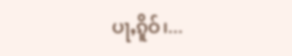ပႃႇၵိူဝ်၊...